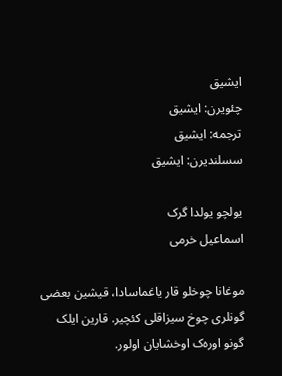ایشیق
چئویرن: ایشیق
ترجمه: ایشیق
سسلندیرن: ایشیق

یولچو یولدا گرک
اسماعیل خرمی

موغانا چوخلو قار یاغماسادا، قیشین بعضی گونلری چوخ سیزاقلی کئچیر. قارین ایلک گونو اوره‌ک اوخشایان اولور.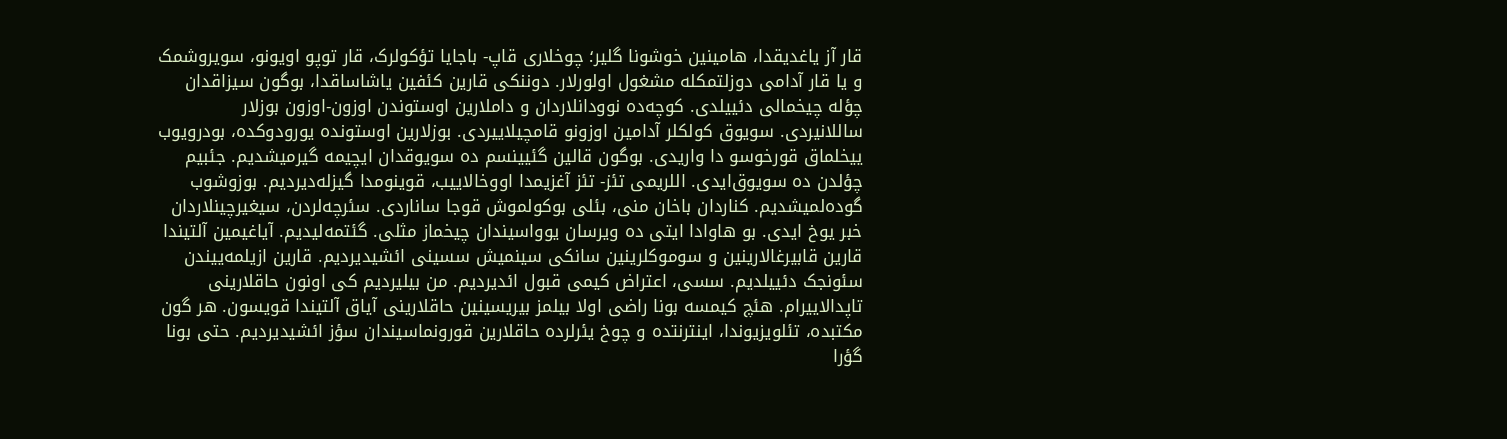قار آز یاغدیقدا، هامینین خوشونا گلیر؛ چوخلاری قاپ- باجایا تؤکولرک، قار توپو اویونو، سویروشمک و یا قار آدامی دوزلتمکله مشغول اولورلار. دوننکی قارین کئفین یاشاساقدا، بوگون سیزاقدان چؤله چیخمالی دئییلدی. کوچه‌ده نوودانلاردان و داملارین اوستوندن اوزون-اوزون بوزلار ساللانیردی. سویوق کولکلر آدامین اوزونو قامچیلاییردی. بوزلارین اوستونده یورودوکده، بودرویوب ییخلماق قورخوسو دا واریدی. بوگون قالین گئیینسم ده سویوقدان ایچیمه گیرمیشدیم. جئبیم چؤلدن ده سویوق‌ایدی. اللریمی تئز- تئز آغزیمدا اووخالاییب، قوینومدا گیزله‌دیردیم. بوزوشوب گوده‌لمیشدیم. کناردان باخان منی، بئلی بوکولموش قوجا ساناردی. سئرچه‌لردن، سیغیرچینلاردان خبر یوخ ایدی. بو هاوادا ایتی ده ویرسان یوواسیندان چیخماز مثلی. گئتمه‌لیدیم. آیاغیمین آلتیندا قارین قابیرغالارینین و سوموکلرینین سانکی سینمیش سسینی ائشیدیردیم. قارین ازیلمه‌ییندن سئونجک دئییلدیم. سسی، اعتراض کیمی قبول ائدیردیم. من بیلیردیم کی اونون حاقلارینی تاپدالاییرام. هئچ کیمسه بونا راضی اولا بیلمز بیریسینین حاقلارینی آیاق آلتیندا قویسون. هر گون مکتبده، تئلویزیوندا، اینترنتده و چوخ یئرلرده حاقلارین قورونماسیندان سؤز ائشیدیردیم. حتی بونا گؤرا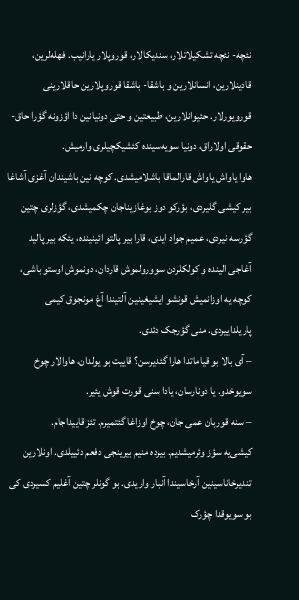نئچه- نئچه تشکیلاتلار، سندیکالار، قوروپلار یارانیب. فهله‌لرین، قادینلارین، انسانلارین و باشقا- باشقا قوروپلارین حاقلارینی قورویورلار. حئیوانلارین، طبیعتین و حتی دونیانین دا اؤزونه گؤرا حاق- حقوقی اولاراق، دونیا سویه‌سینده کئشیکچیلری وارمیش.
هاوا یاواش یاواش قارالماقا باشلامیشدی. کوچه نین باشیندان آغزی آشاغا بیر کیشی گلیردی، بؤرکو دوز بوغازیناجان چکمیشدی، گؤزلری چتین گؤرسه نیردی، عمیم جواد ایدی، قارا بیر پالتو ائینینده، یئکه بیر پالید آغاجی الینده و کولکلردن سوورولموش قاردان، دونموش اوستو باشی، کوچه یه اوزانمیش قونشو ایشیغینین آلتیندا آغ مونجوق کیمی پاریلداییردی. منی گؤرجک دئدی.
– آی بالا بو قیاماتدا هارا گئدیرسن؟ قاییت بو یولدان، هاوالار چوخ سویوخدو. یا دونارسان، یادا سنی قورت قوش یئیر.
– سنه قوربان عمی جان، چوخ اوزاغا گئتمیرم. تئز قاییداجام.
کیشی‌یه سؤز وئرمیشدیم. بیرده منیم بیرینجی دفعم دئییلدی. اونلارین تندیرخاناسینین آرخاسیندا آنبار واریدی. بو گونلر چتین آغلیم کسیردی کی بو سویوقدا چؤرک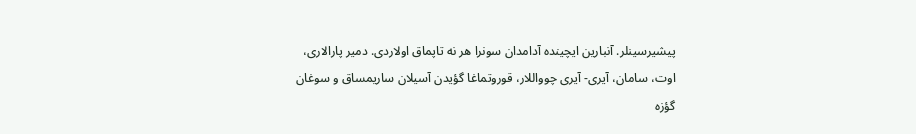پیشیرسینلر. آنبارین ایچینده آدامدان سونرا هر نه تاپماق اولاردی. دمیر پارالاری، اوت، سامان، آیری- آیری چوواللار، قوروتماغا گؤیدن آسیلان ساریمساق و سوغان گؤزه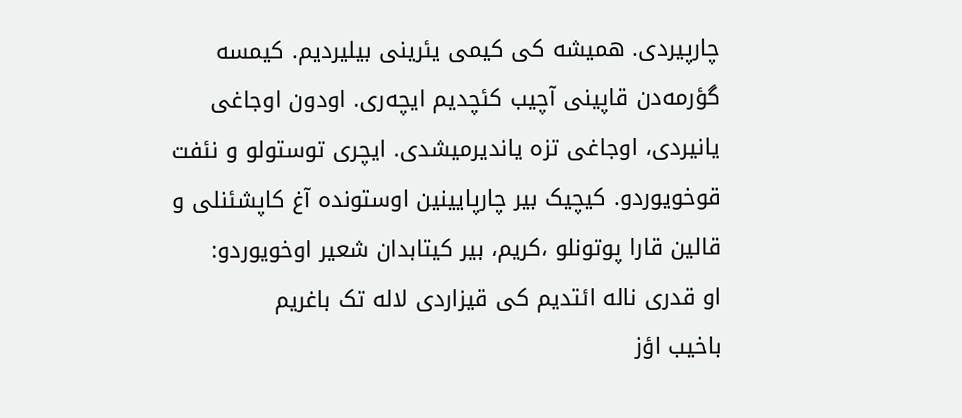چارپیردی. همیشه کی کیمی یئرینی بیلیردیم. کیمسه گؤرمه‌دن قاپینی آچیب کئچدیم ایچه‌ری. اودون اوجاغی یانیردی، اوجاغی تزه یاندیرمیشدی. ایچری توستولو و نئفت قوخویوردو. کیچیک بیر چارپایینین اوستونده آغ کاپشئنلی و قالین قارا پوتونلو ،کریم، بیر کیتابدان شعیر اوخویوردو:
او قدری ناله ائتدیم کی قیزاردی لاله تک باغریم
باخیب اؤز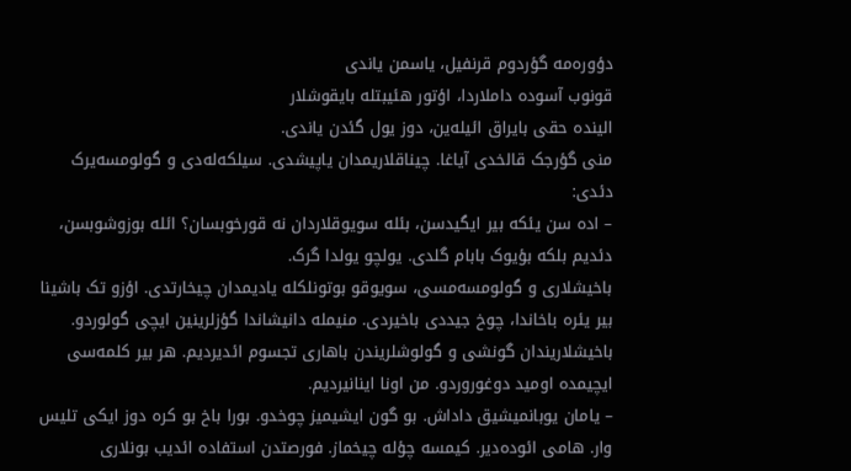دؤوره‌مه گؤردوم قرنفیل، یاسمن یاندی
قونوب آسوده داملاردا، اؤتور هئیبتله بایقوشلار
الینده حقی بایراق ائیله‌ین، دوز یول گئدن یاندی.
منی گؤرجک قالخدی آیاغا. چیناقلاریمدان یاپیشدی. سیلکه‌له‌دی و گولومسه‌یرک دئدی:
– اده سن یئکه بیر ایگیدسن، بئله سویوقلاردان نه قورخوبسان؟ ائله بوزوشوبسن، دئدیم بلکه بؤیوک بابام گلدی. یولچو یولدا گرک.
باخیشلاری و گولومسه‌مسی، سویوقو بوتونلکله یادیمدان چیخارتدی. اؤزو تک باشینا بیر یئره باخاندا، چوخ جیددی باخیردی. منیمله دانیشاندا گؤزلرینین ایچی گولوردو. باخیشلاریندان گونشی و گولوشلریندن باهاری تجسوم ائدیردیم. هر بیر کلمه‌سی ایچیمده اومید دوغوروردو. من اونا اینانیردیم.
– یامان یوبانمیشیق داداش. بو گون ایشیمیز چوخدو. بورا باخ بو کره دوز ایکی تلیس وار. هامی ائوده‌دیر. کیمسه چؤله چیخماز. فورصتدن استفاده ائدیب بونلاری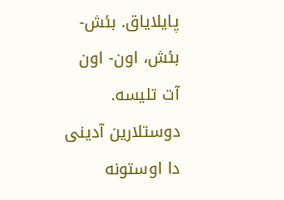پایلایاق. بئش- بئش، اون- اون آت تلیسه. دوستلارین آدینی دا اوستونه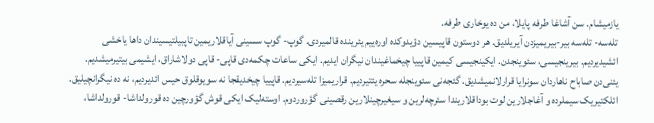یازمیشام. سن آشاغا طرفه پایلا، من ده یوخاری طرفه.
تله‌سه- تله‌سه بیر-بیریمیزدن آیریلدیق. هر دوستون قاپیسین دؤیدوکده اوره‌ییم یئرینده قالمیردی. گوپ- گوپ سسینی آیاقلاریمین تاپبیلتیسیندان داها یاخشی ائشیدیردیم. بیرینجیسی، سئوینجدن. ایکینجیسی کیمین قاپییا چیخماغیندان نیگران ایدیم. ایکی ساعات چکمه‌دی قاپی- قاپی دولاشاراق، ایشیمی بیتیرمیشدیم. یئنی‌دن صاباح ناهاردان سونرایا قرارلانمیشدیق. گئجه‌نی سئوینجله سحره یئتیردیم. قراریمیزا تله‌سیردیم. قاپییا چیخدیقجا نه سویوقلوق حیس ائدیردیم، نه ده نیگرانچیلیق. ائلکتیریک سیملرده و آغاجلارین لوت بوداقلاریندا سئرچه‌لرین و سیغیرچینلارین رقصینی گؤروردوم. اوسته‌لیک ایکی قوش گؤورچین ده قورولداشا- قورولداشا،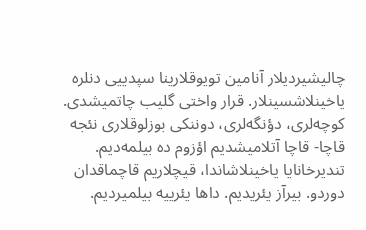چالیشیردیلار آنامین تویوقلارینا سپدییی دنلره یاخینلاشسینلار. قرار واختی گلیب چاتمیشدی. کوچه‌لری، دؤنگه‌لری، دوننکی بوزلوقلاری نئجه قاچا- قاچا آتلامیشدیم اؤزوم ده بیلمه‌دیم. تندیرخانایا یاخینلاشاندا، قیچلاریم قاچماقدان دوردو. بیرآز یئریدیم. داها یئرییه بیلمیردیم.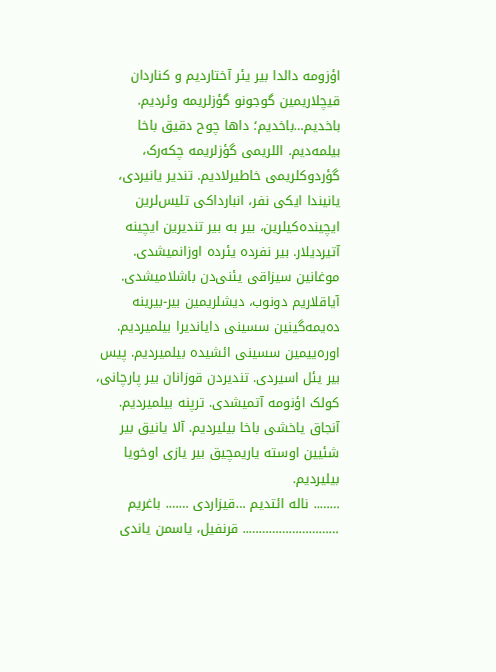اؤزومه دالدا بیر یئر آختاردیم و کناردان قیچلاریمین گوجونو گؤزلریمه وئردیم. باخدیم…باخدیم؛ داها چوح دقیق باخا بیلمه‌دیم. اللریمی گؤزلریمه چکه‌رک، گؤردوکلریمی خاطیرلادیم. تندیر یانیردی، یانیندا ایکی نفر، انبارداکی تلیس‌لرین ایچینده‌کیلرین، بیر به بیر تندیرین ایچینه آتیردیلار. بیر نفرده یئرده اوزانمیشدی. موغانین سیزاقی یئنی‌دن باشلامیشدی. آیاقلاریم دونوب، دیشلریمین بیر-بیرینه ده‌یمه‌گینین سسینی دایاندیرا بیلمیردیم. اوره‌ییمین سسینی ائشیده بیلمیردیم. پیس بیر یئل اسیردی. تندیردن قوزانان بیر پارچانی، کولک اؤنومه آتمیشدی. ترپنه بیلمیردیم. آنجاق یاخشی باخا بیلیردیم. آلا یانیق بیر شئیین اوسته یاریمچیق بیر یازی اوخویا بیلیردیم.
…….. ناله ائتدیم …قیزاردی ……. باغریم
……………………….. قرنفیل، یاسمن یاندی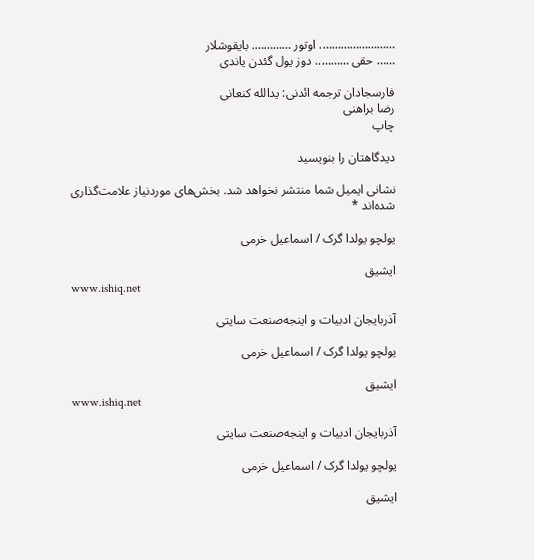……………………. اوتور …………. بایقوشلار
…… حقی ……….. دوز یول گئدن یاندی

فارسجادان ترجمه ائدنی: یدالله کنعانی
رضا براهنی
چاپ

دیدگاهتان را بنویسید

نشانی ایمیل شما منتشر نخواهد شد. بخش‌های موردنیاز علامت‌گذاری شده‌اند *

یولچو یولدا گرک / اسماعیل خرمی

ایشیق
www.ishiq.net

آذربایجان ادبیات و اینجه‌صنعت سایتی

یولچو یولدا گرک / اسماعیل خرمی

ایشیق
www.ishiq.net

آذربایجان ادبیات و اینجه‌صنعت سایتی

یولچو یولدا گرک / اسماعیل خرمی

ایشیق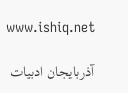www.ishiq.net

آذربایجان ادبیات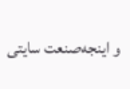و اینجه‌صنعت سایتی